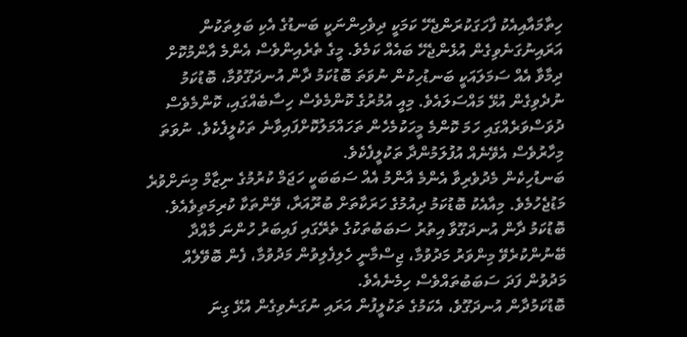ހިތާމައާއިއެކު ފާހަގަކުރަންޖެހޭ ކަމަކީ ދިވެހިންނަކީ ބަނޑުގެ އެކި ބަލިތަކުން އަރައިނުގަނެވިގެން އުޅެންޖެހޭ ބައެއް ކަމެވެ. މީގެ ތެރެއިންވެސް އެންމެ އާންމުކޮށް ދިމާވާ އެއް ސަމަލައަކީ ބަނޑުހިކުން ނުވަތަ ބޮޑުކަމު ދާން އުނދަގޫވުމާ، ބޮޑުކަމު ނުދެވިގެން އުޅޭ މައްސަލައެވެ. މިއީ އުމުރުގެ ކޮންމެވެސް ހިސާބެއްގައި، ކޮންމެވެސް ދުވަސްވަރެއްގައި ހަމަ ކޮންމެ މީހަކުމެހެން ތަހައްމަލުކޮށްފައިވާނެ ތަކުލީފެކެވެ. ނުވަތަ މިހާރުވެސް އެވޭނެއް އުފުލަމުންދާ ތަކުލީފެކެވެ.
ބަނޑުހިކެން މެދުވެރިވާ އެންމެ އާންމު އެއް ސަބަބަކީ ހަޖަމް ކުރުމުގެ ނިޒާމް މިނަށްވުރެ މަޑުޖެހުމެވެ. މިއާއެކު ބޮޑުކަމު ދިއުމުގެ ހަރަކާތަށް ބުރޫއަރާ، ވޭންތަކާ ކުރިމަތިވެއެވެ. ބޮޑުކަމު ދާން އުނދަގޫވާ އިތުރު ސަބަބުތަކުގެ ތެރޭގައި ފައިބަރު ހުންނަ މާއްދާ ބޭނުންކުރެވޭ މިންވަރު މަދުވުމާ، ޖިސްމާނީ ހެލިފެލިވުން މަދުވުމާ، ފެން ބޮވޭލެއް މަދުވުން ފަދަ ސަބަބުތައްވެސް ހިމެނެއެވެ.
ބޮޑުކަމުދާން އުނދަގޫވެ، އެކަމުގެ ތަކުލީފުން އަރައި ނުގަނެވިގެން އުޅޭ ގިނަ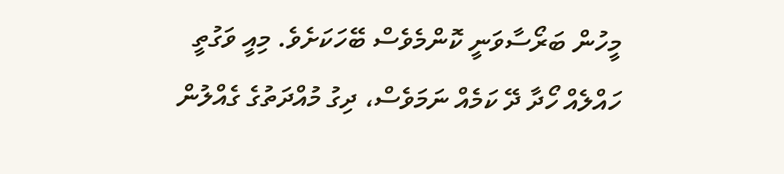މީހުން ބަރޯސާވަނީ ކޮންމެވެސް ބޭހަކަށެވެ. މިއީ ވަގުތީ ހައްލެއް ހޯދާ ދޭ ކަމެއް ނަމަވެސް، ދިގު މުއްދަތުގެ ގެއްލުން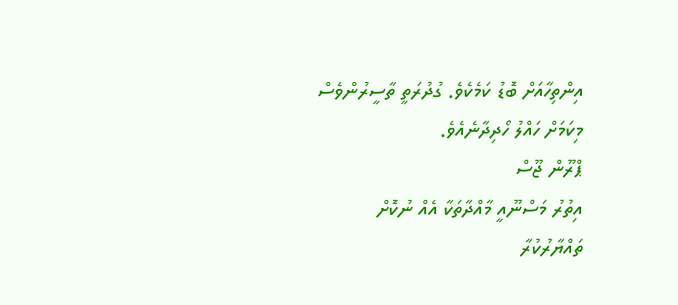އިންތިހާއަށް ބޮޑު ކަމެކެވެ. ގުދުރަތީ ތާސީރުންވެސް މިކަމަށް ހައްލު ހޯދިދާނެއެވެ.
ޕްރޫން ޖޫސް
އިތުރު މަސްނޫއީ މާއްދާތަކާ އެއް ނުކޮށް ތައްޔާރުކުރާ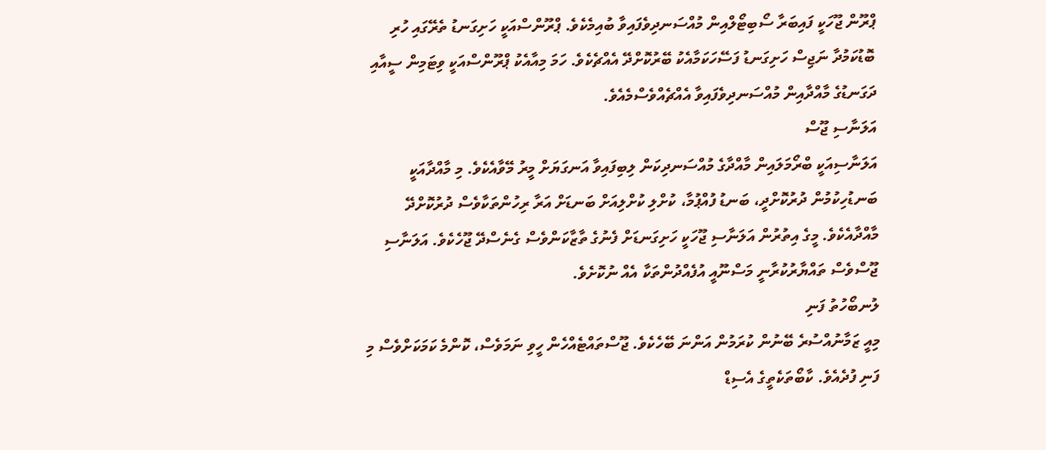ޕްރޫން ޖޫހަކީ ފައިބަރާ ސޯބިޓޯލްއިން މުއްސަނދިވެފައިވާ ބުއިމެކެވެ. ޕްރޫންސްއަކީ ހަށިގަނޑު ތެރޭގައި ހުރި ބޮޑުކަމުދާ ނަޖިސް ހަށިގަނޑު ފަސޭހަކަމާއެކު ބޭރުކޮށްދޭ އެއްޗެކެވެ. ހަމަ މިއާއެކު ޕްރޫންސްއަކީ ވިޓަމިން ސީއާއި ދަގަނޑުގެ މާއްދާއިން މުއްސަނދިވެފައިވާ އެއްޗެއްވެސްމެއެވެ.
އަލަނާސި ޖޫސް
އަލަނާސިއަކީ ބްރޯމަލައިން މާއްދާގެ މުއްސަނދިކަން ލިބިފައިވާ އަނގަޔަށް މީރު މޭވާއެކެވެ. މި މާއްދާއަކީ ބަނޑުހިކުމުން ދުރުކޮށްދީ، ބަނޑު ފުއްޕުމާ، ކުށްލި ކުށްލިއަށް ބަނޑަށް އަރާ ރިހުންތަކާވެސް ދުރުކޮށްދޭ މާއްދާއެކެވެ. މީގެ އިތުރުން އަލަނާސި ޖޫހަކީ ހަށިގަނޑަށް ފެނުގެ ތާޒާކަންވެސް ގެނެސްދޭ ޖޫހެކެވެ. އަލަނާސި ޖޫސްވެސް ތައްޔާރުކުރާނީ މަސްނޫއީ އުފެއްދުންތަކާ އެއް ނުކޮށެވެ.
ލުނބޯހުތު ފަނި
މިއީ ޒަމާނުއްސުރެ ބޭނުން ކުރަމުން އަންނަ ބޭހެކެވެ. ޖޫސްތައްޓެއްހެން ހީވި ނަމަވެސް، ކޮންމެ ކަމަކަށްވެސް މި ފަނި ފުދެއެވެ. ކާބޯތަކެތީގެ އެސިޑް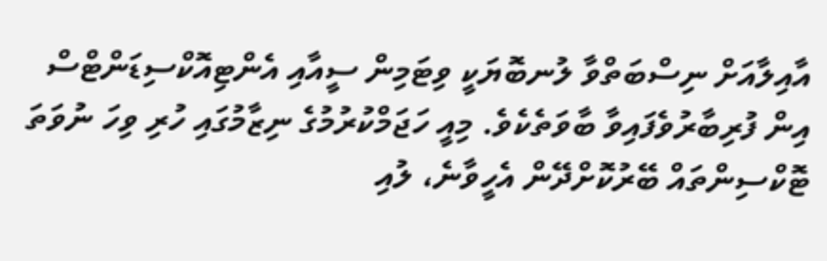އާއިލާއަށް ނިސްބަތްވާ ލުނބޮޔަކީ ވިޓަމިން ސީއާއި އެންޓިއޮކްސިޑަންޓްސް އިން ފުރިބާރުވެފައިވާ ބާވަތެކެވެ. މިއީ ހަޖަމްކުރުމުގެ ނިޒާމުގައި ހުރި ވިހަ ނުވަތަ ޓޮކްސިންތައް ބޭރުކޮށްދޭން އެހީވާނެ، ލުއި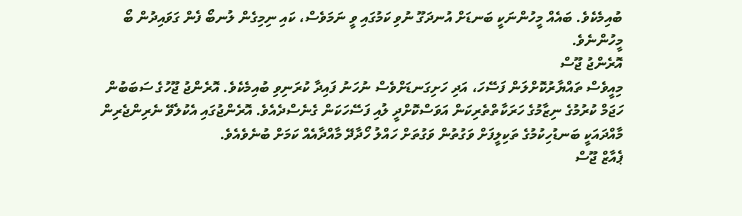ބުއިމެކެވެ. ބައެއް މީހުންނަކީ ބަނޑަށް އުނދަގޫ ނުވި ކަމުގައި ވީ ނަމަވެސް، ކައި ނިމިގެން ލުނބޯ ފެން ގަވައިދުން ބޯ މީހުންނެވެ.
އޮރެންޖު ޖޫސް
މިއީވެސް ތައްޔާރުކޮށްލަން ފަސޭހަ، އަދި ހަށިގަނޑަށްވެސް ނުހަނު ފައިދާ ކުރަނިވި ބުއިމެކެވެ. އޮރެންޖު ޖޫހުގެ ސަބަބުން ހަޖަމް ކުރުމުގެ ނިޒާމުގެ ހަރަކާތްތެރިކަން އަވަސްކޮށްދީ ލުއި ފަސޭހަކަން ގެނެސްދެއެވެ. އޮރެންޖުގައި އެކުލެވޭ ނެރިންޖެރިން މާއްދައަކީ ބަނޑުހިކުމުގެ ތަކިލީފަށް ވަގުތުން ވަގުތަށް ހައްލު ހޯދާދޭ މާއްދާއެއް ކަމަށް ބުނެވެއެވެ.
ޕެއާޒް ޖޫސް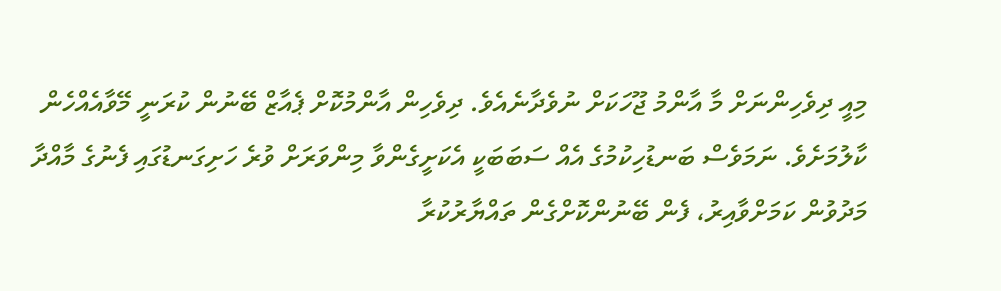މިއީ ދިވެހިންނަށް މާ އާންމު ޖޫހަކަށް ނުވެދާނެއެވެ. ދިވެހިން އާންމުކޮށް ޕެއާޒް ބޭނުން ކުރަނީ މޭވާއެއްހެން ކާލުމަށެވެ. ނަމަވެސް ބަނޑުހިކުމުގެ އެއް ސަބަބަކީ އެކަށީގެންވާ މިންވަރަށް ވުރެ ހަށިގަނޑުގައި ފެނުގެ މާއްދާ މަދުވުން ކަމަށްވާއިރު، ފެން ބޭނުންކޮށްގެން ތައްޔާރުކުރާ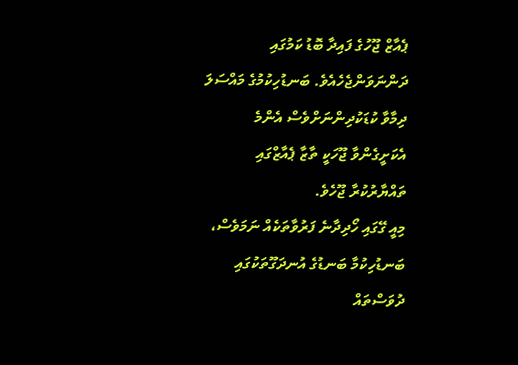ޕެއާޒް ޖޫހުގެ ފައިދާ ބޮޑު ކަމުގައި ދަންނަވަންޖެހެއެވެ. ބަނޑުހިކުމުގެ މައްސަލަ ދިމާވާ ކުޑަކުދިންނަށްވެސް އެންމެ އެކަށީގެންވާ ޖޫހަކީ ތާޒާ ޕެއާޒްގައި ތައްޔާރުކުރާ ޖޫހެވެ.
މިއީ ގޭގައި ހޯދިދާނެ ފަރުވާތަކެއް ނަމަވެސް، ބަނޑުހިކުމާ ބަނޑުގެ އުނދަގޫތަކުގައި ދުވަސްތައް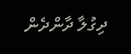ދިގުލާ ދާންދެން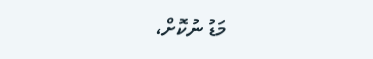މަޑު ނުކޮށް،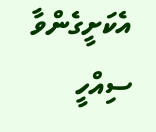އެކަށީގެންވާ ސިއްހީ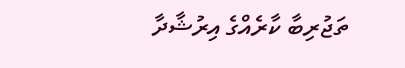ތަޖުރިބާ ކާރެއްގެ އިރުޝާދާ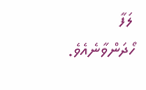ލަފާ ހޯދަންވާނެއެވެ.